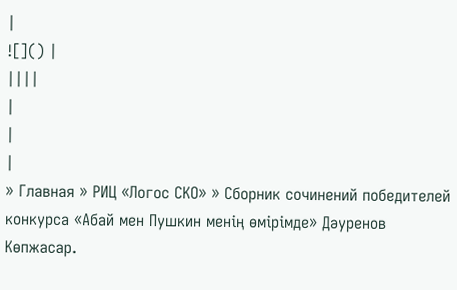|
![]() |
||||
|
|
|
» Главная » РИЦ «Логос СКО» » Сборник сочинений победителей конкурса «Абай мен Пушкин менің өмірімде» Дәуренов Көпжасар.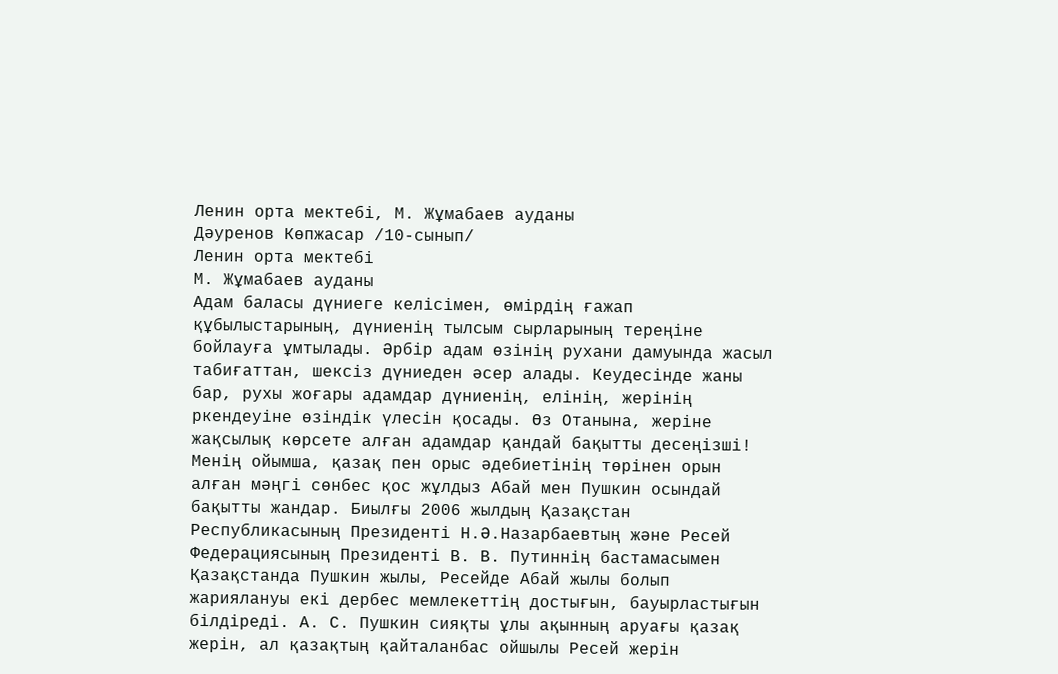Ленин орта мектебі, М. Жұмабаев ауданы
Дәуренов Көпжасар /10-сынып/
Ленин орта мектебі
М. Жұмабаев ауданы
Адам баласы дүниеге келісімен, өмірдің ғажап құбылыстарының, дүниенің тылсым сырларының тереңіне бойлауға ұмтылады. Әрбір адам өзінің рухани дамуында жасыл табиғаттан, шексіз дүниеден әсер алады. Кеудесінде жаны бар, рухы жоғары адамдар дүниенің, елінің, жерінің ркендеуіне өзіндік үлесін қосады. Өз Отанына, жеріне жақсылық көрсете алған адамдар қандай бақытты десеңізші! Менің ойымша, қазақ пен орыс әдебиетінің төрінен орын алған мәңгі сөнбес қос жұлдыз Абай мен Пушкин осындай бақытты жандар. Биылғы 2006 жылдың Қазақстан Республикасының Президенті Н.Ә.Назарбаевтың және Ресей Федерациясының Президенті В. В. Путиннің бастамасымен Қазақстанда Пушкин жылы, Ресейде Абай жылы болып жариялануы екі дербес мемлекеттің достығын, бауырластығын білдіреді. А. С. Пушкин сияқты ұлы ақынның аруағы қазақ жерін, ал қазақтың қайталанбас ойшылы Ресей жерін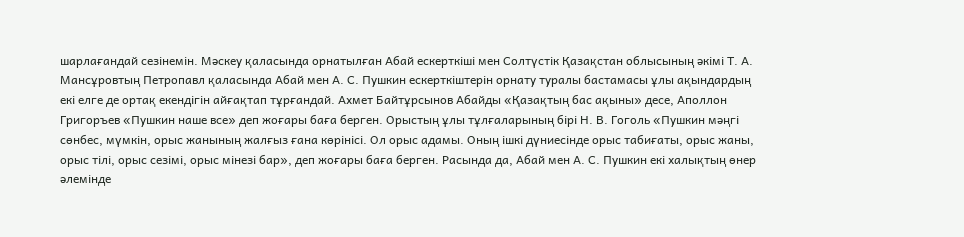шарлағандай сезінемін. Мәскеу қаласында орнатылған Абай ескерткіші мен Солтүстік Қазақстан облысының әкімі Т. А. Мансұровтың Петропавл қаласында Абай мен А. С. Пушкин ескерткіштерін орнату туралы бастамасы ұлы ақындардың екі елге де ортақ екендігін айғақтап тұрғандай. Ахмет Байтұрсынов Абайды «Қазақтың бас ақыны» десе, Аполлон Григоръев «Пушкин наше все» деп жоғары баға берген. Орыстың ұлы тұлғаларының бірі Н. В. Гоголь «Пушкин мәңгі сөнбес, мүмкін, орыс жанының жалғыз ғана көрінісі. Ол орыс адамы. Оның ішкі дүниесінде орыс табиғаты, орыс жаны, орыс тілі, орыс сезімі, орыс мінезі бар», деп жоғары баға берген. Расында да, Абай мен А. С. Пушкин екі халықтың өнер әлемінде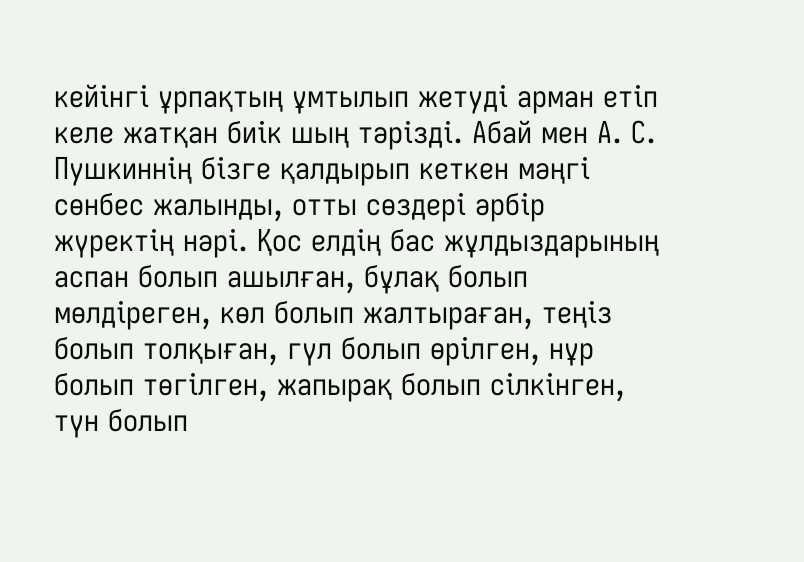кейінгі ұрпақтың ұмтылып жетуді арман етіп келе жатқан биік шың тәрізді. Абай мен А. С. Пушкиннің бізге қалдырып кеткен мәңгі сөнбес жалынды, отты сөздері әрбір жүректің нәрі. Қос елдің бас жұлдыздарының аспан болып ашылған, бұлақ болып мөлдіреген, көл болып жалтыраған, теңіз болып толқыған, гүл болып өрілген, нұр болып төгілген, жапырақ болып сілкінген, түн болып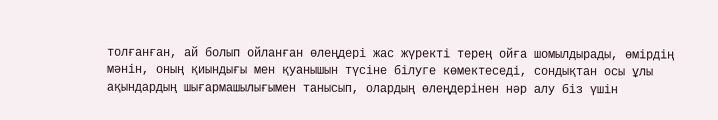толғанған, ай болып ойланған өлеңдері жас жүректі терең ойға шомылдырады, өмірдің мәнін, оның қиындығы мен қуанышын түсіне білуге көмектеседі, сондықтан осы ұлы ақындардың шығармашылығымен танысып, олардың өлеңдерінен нәр алу біз үшін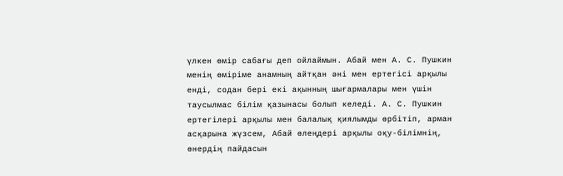үлкен өмір сабағы деп ойлаймын. Абай мен А. С. Пушкин менің өміріме анамның айтқан әні мен ертегісі арқылы енді, содан бері екі ақынның шығармалары мен үшін таусылмас білім қазынасы болып келеді. А. С. Пушкин ертегілері арқылы мен балалық қиялымды өрбітіп, арман асқарына жүзсем, Абай өлеңдері арқылы оқу-білімнің, өнердің пайдасын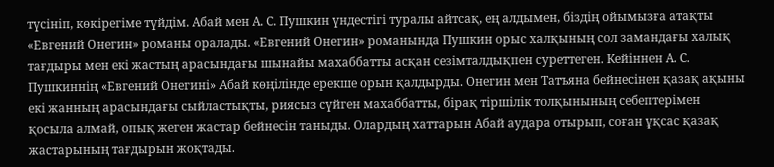түсініп, көкірегіме түйдім. Абай мен А. С. Пушкин үндестігі туралы айтсақ, ең алдымен, біздің ойымызға атақты «Евгений Онегин» романы оралады. «Евгений Онегин» романында Пушкин орыс халқының сол замандағы халық тағдыры мен екі жастың арасындағы шынайы махаббатты асқан сезімталдықпен суреттеген. Кейіннен А. С. Пушкиннің «Евгений Онегині» Абай көңілінде ерекше орын қалдырды. Онегин мен Татъяна бейнесінен қазақ ақыны екі жанның арасындағы сыйластықты, риясыз сүйген махаббатты, бірақ тіршілік толқынының себептерімен қосыла алмай, опық жеген жастар бейнесін таныды. Олардың хаттарын Абай аудара отырып, соған ұқсас қазақ жастарының тағдырын жоқтады.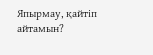Япырмау, қайтіп айтамын?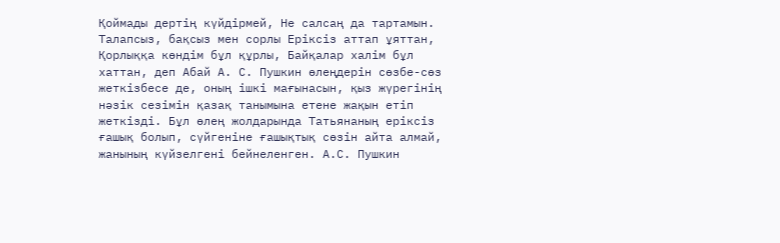Қоймады дертің күйдірмей, Не салсаң да тартамын. Талапсыз, бақсыз мен сорлы Еріксіз аттап ұяттан, Қорлыққа көндім бұл құрлы, Байқалар халім бұл хаттан, деп Абай А. С. Пушкин өлеңдерін сөзбе-сөз жеткізбесе де, оның ішкі мағынасын, қыз жүрегінің нәзік сезімін қазақ танымына етене жақын етіп жеткізді. Бұл өлең жолдарында Татьянаның еріксіз ғашық болып, сүйгеніне ғашықтық сөзін айта алмай, жанының күйзелгені бейнеленген. А.С. Пушкин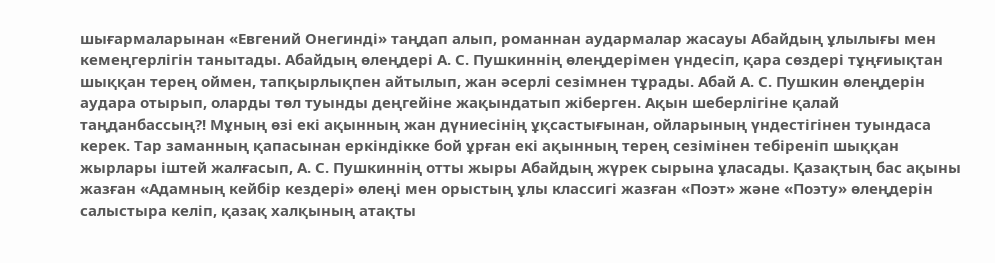шығармаларынан «Евгений Онегинді» таңдап алып, романнан аудармалар жасауы Абайдың ұлылығы мен кемеңгерлігін танытады. Абайдың өлеңдері А. С. Пушкиннің өлеңдерімен үндесіп, қара сөздері тұңғиықтан шыққан терең оймен, тапқырлықпен айтылып, жан әсерлі сезімнен тұрады. Абай А. С. Пушкин өлеңдерін аудара отырып, оларды төл туынды деңгейіне жақындатып жіберген. Ақын шеберлігіне қалай таңданбассың?! Мұның өзі екі ақынның жан дүниесінің ұқсастығынан, ойларының үндестігінен туындаса керек. Тар заманның қапасынан еркіндікке бой ұрған екі ақынның терең сезімінен тебіреніп шыққан жырлары іштей жалғасып, А. С. Пушкиннің отты жыры Абайдың жүрек сырына ұласады. Қазақтың бас ақыны жазған «Адамның кейбір кездері» өлеңі мен орыстың ұлы классигі жазған «Поэт» және «Поэту» өлеңдерін салыстыра келіп, қазақ халқының атақты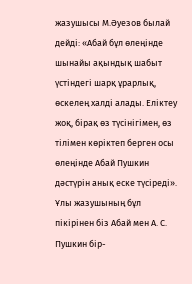жазушысы М.Әуезов былай дейді: «Абай бұл өлеңінде шынайы ақындық шабыт үстіндегі шарқ ұрарлық, өскелең халді алады. Еліктеу жоқ, бірақ өз түсінігімен, өз тілімен көріктеп берген осы өлеңінде Абай Пушкин дәстүрін анық еске түсіреді». Ұлы жазушының бұл пікірінен біз Абай мен А. С. Пушкин бір-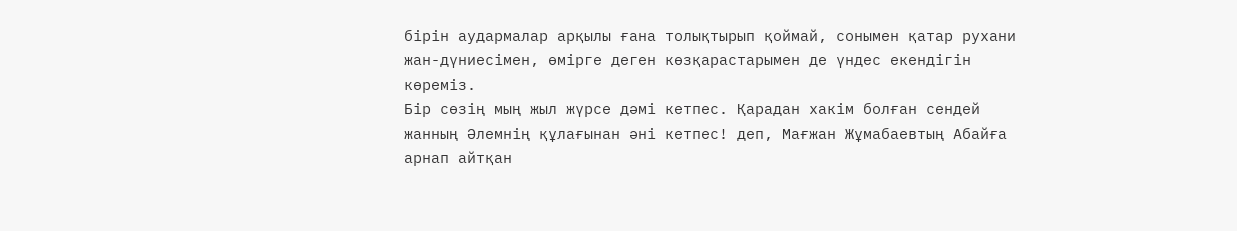бірін аудармалар арқылы ғана толықтырып қоймай, сонымен қатар рухани жан-дүниесімен, өмірге деген көзқарастарымен де үндес екендігін көреміз.
Бір сөзің мың жыл жүрсе дәмі кетпес. Қарадан хакім болған сендей жанның Әлемнің құлағынан әні кетпес! деп, Мағжан Жұмабаевтың Абайға арнап айтқан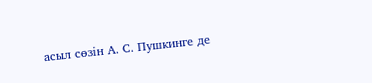асыл сөзін А. С. Пушкинге де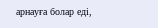арнауға болар еді,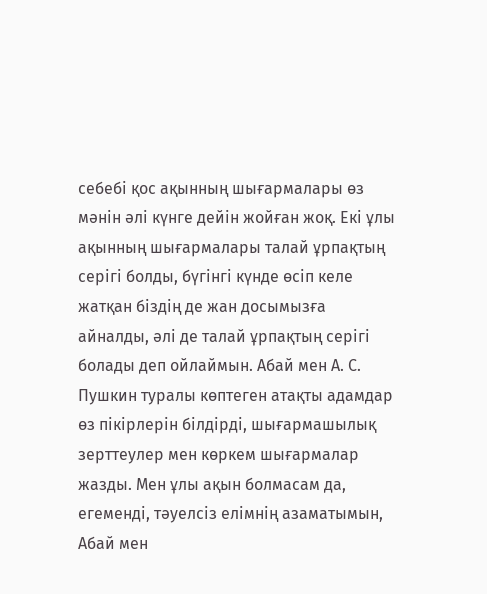себебі қос ақынның шығармалары өз мәнін әлі күнге дейін жойған жоқ. Екі ұлы ақынның шығармалары талай ұрпақтың серігі болды, бүгінгі күнде өсіп келе жатқан біздің де жан досымызға айналды, әлі де талай ұрпақтың серігі болады деп ойлаймын. Абай мен А. С. Пушкин туралы көптеген атақты адамдар өз пікірлерін білдірді, шығармашылық зерттеулер мен көркем шығармалар жазды. Мен ұлы ақын болмасам да, егеменді, тәуелсіз елімнің азаматымын, Абай мен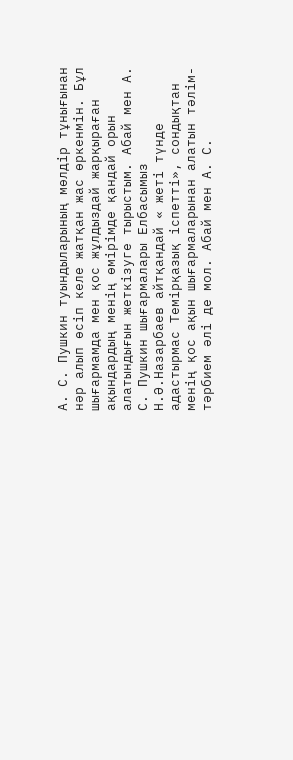А. С. Пушкин туындыларының мөлдір тұнығынан нәр алып өсіп келе жатқан жас өркенмін. Бұл шығармамда мен қос жұлдыздай жарқыраған ақындардың менің өмірімде қандай орын алатындығын жеткізуге тырыстым. Абай мен А. С. Пушкин шығармалары Елбасымыз Н.Ә.Назарбаев айтқандай « жеті түнде адастырмас Темірқазық іспетті», сондықтан менің қос ақын шығармаларынан алатын тәлім-тәрбием әлі де мол. Абай мен А. С.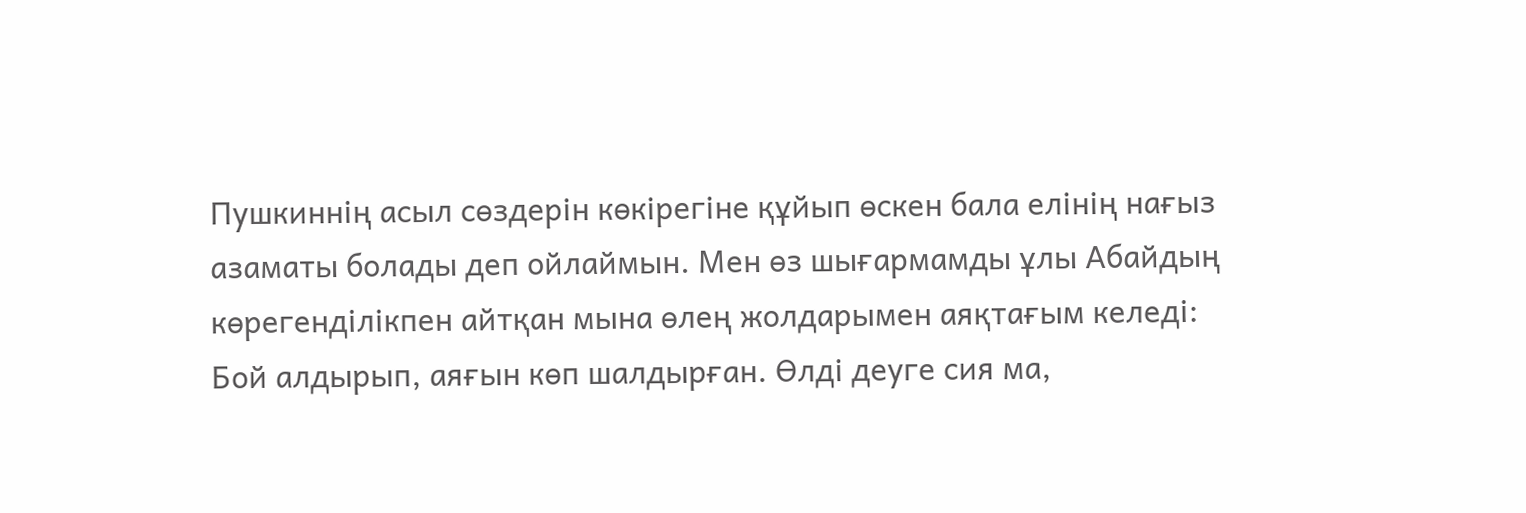Пушкиннің асыл сөздерін көкірегіне құйып өскен бала елінің нағыз азаматы болады деп ойлаймын. Мен өз шығармамды ұлы Абайдың көрегенділікпен айтқан мына өлең жолдарымен аяқтағым келеді:
Бой алдырып, аяғын көп шалдырған. Өлді деуге сия ма,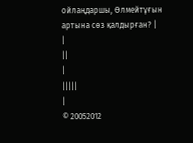ойлаңдаршы, Өлмейтұғын артына сөз қалдырған? |
|
||
|
|||||
|
© 20052012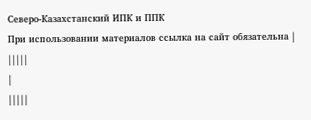Северо-Казахстанский ИПК и ППК
При использовании материалов ссылка на сайт обязательна |
|||||
|
|||||